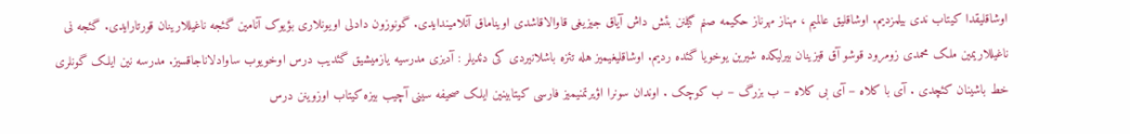اوشاقلیقدا کیتاب ندی بیلمزدیم. اوشاقلیق عالمیم ، مهناز مهرناز حکیمه صنم گیلنن بئش داش آیاق جیزیغی قاوالاقاشدی اویناماق آنلامیندایدی. گونوزون دادلی اویونلاری بؤیوک آنامین گئجه ناغیللارینان قورتارایدی. گئجه نی ناغیللاریمین ملک محمدی زومرود قوشو آق قیزینان بیرلیکده شیرین یوخویا گئده ردیم. اوشاقلیغیمیز هله تئزه باشلانیردی کی دئدیلر : آدیزی مدرسیه یازمیشیق گئدیب درس اوخویوب ساوادلاناجاقسیز. مدرسه نین ایلک گونلری خط باشینان کئچدی . آی با کلاه – آی بی کلاه – ب بزرگ – ب کوچک . اوندان سونرا اؤیرتمنیمیز فارسی کیتابینین ایلک صحیفه سینی آچیب بیزه کیتاب اوزوینن درس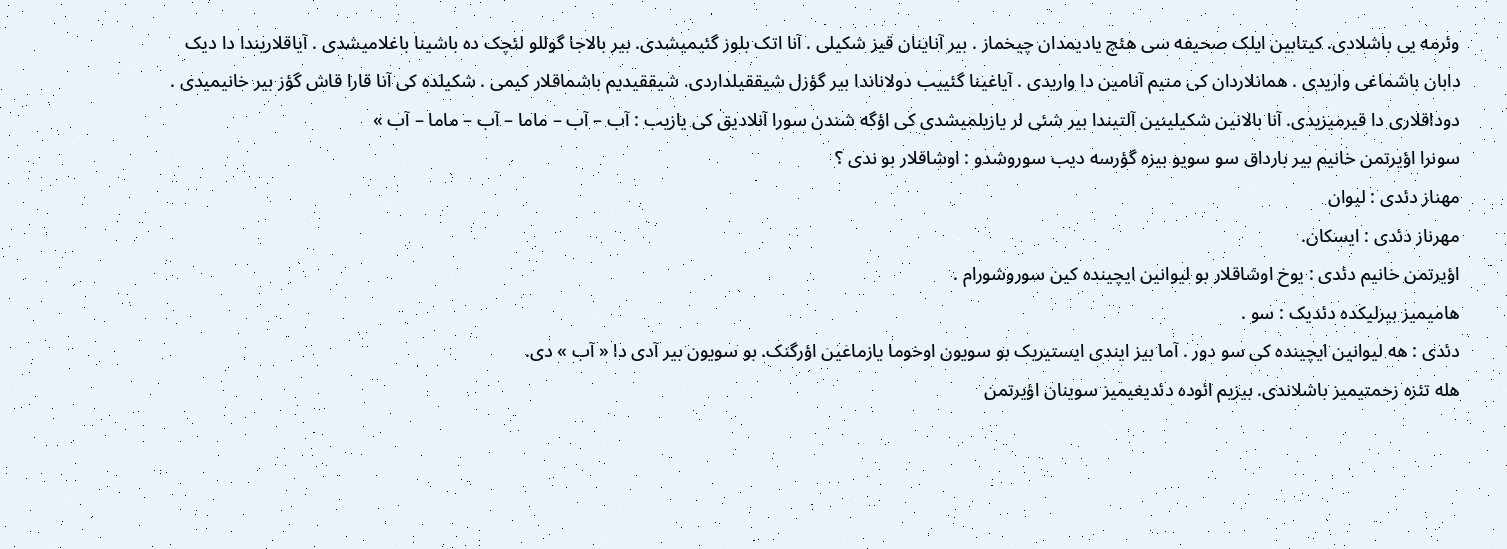وئرمه یی باشلادی. کیتابین ایلک صحیفه سی هئچ یادیمدان چیخماز . بیر آناینان قیز شکیلی . آنا اتک بلوز گئیمیشدی. بیر بالاجا گوللو لئچک ده باشینا باغلامیشدی . آیاقلاریندا دا دیک دابان باشماغی واریدی . همانلاردان کی منیم آنامین دا واریدی . آیاغینا گئییب دولاناندا بیر گؤزل شیققیلداردی. شیققیدیم باشماقلار کیمی . شکیلده کی آنا قارا قاش گؤز بیر خانیمیدی . دوداقلاری دا قیرمیزیدی. آنا بالانین شکیلینین آلتیندا بیر شئی لر یازیلمیشدی کی اؤگه شندن سورا آنلادیق کی یازیب : آب – آب – ماما – آب – ماما – آب »
سونرا اؤیرتمن خانیم بیر بارداق سو سویو بیزه گؤرسه دیب سوروشدو : اوشاقلار بو ندی ؟
مهناز دئدی : لیوان
مهرناز دئدی : ایسکان.
اؤیرتمن خانیم دئدی : یوخ اوشاقلار بو لیوانین ایچینده کین سوروشورام .
هامیمیز بیرلیکده دئدیک : سو .
دئدی : هه لیوانین ایچینده کی سو دور . آما بیز ایندی ایستیریک بو سویون اوخوما یازماغین اؤرگنک. بو سویون بیر آدی دا « آب » دی.
هله تئزه زحمتیمیز باشلاندی. بیزیم ائوده دئدیغیمیز سوینان اؤیرتمن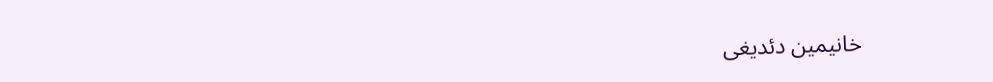خانیمین دئدیغی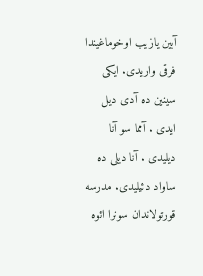آبین یازیب اوخوماغیندا فرقی واریدی. ایکی سینین ده آدی دیل ایدی . آمما سو آنا دیلیدی . آنا دیلی ده ساواد دئیلیدی. مدرسه قورتولاندان سونرا ائوه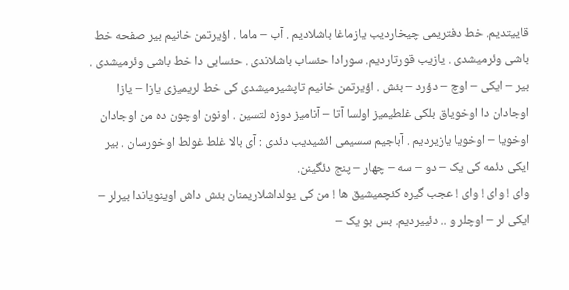قاییتدیم. خط دفتریمی چیخاردیب یازماغا باشلادیم . آب – ماما . اؤیرتمن خانیم بیر صفحه خط باشی وئرمیشدی . یازیب قورتاردیم. سورادا حئساب باشلاندی . حئسابی دا خط باشی وئرمیشدی . بیر – ایکی – اوچ – دؤرد – بئش . اؤیرتمن خانیم تاپشیرمیشدی کی خط لریمیزی یازا – یازا اوجادان دا اوخویاق بلکی غلطیمیز اولسا آتا – آنامیز دوزه لتسین . اونون اوچون ده من اوجادان اوخویا – اوخویا یازیردیم . آباجیم سسیمی ائشیدیب دئدی : آی بالا غلط غولط اوخورسان . بیر ایکی دئمه کی یک – دو – سه – چهار – پنج دئگینن.
وای ! وای ! وای ! عجب گیره کئچمیشیق ها ! من کی یولداشلاریمنان بئش داش اوینویاندا بیرلر – ایکی لر – اوچلر و .. دئییردیم. بس بو یک –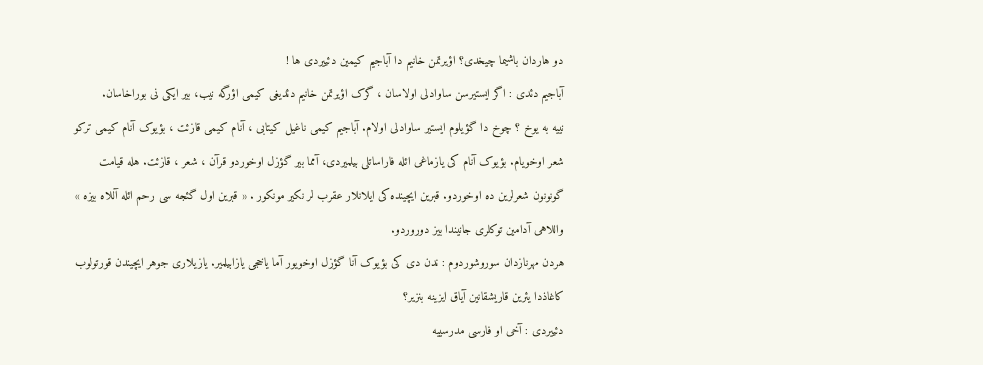دو هاردان باشیما چیخدی؟ اؤیرتمن خانیم دا آباجیم کیمین دئییردی ها !
آباجیم دئدی : اگر ایستیرسن ساوادلی اولاسان ، گرک اؤیرتمن خانیم دئدیغی کیمی اؤرگه نیب، بیر ایکی نی بوراخاسان.
نییه به یوخ ؟ چوخ دا گؤیلوم ایستیر ساوادلی اولام. آباجیم کیمی ناغیل کیتابی ، آنام کیمی قازئت ، بؤیوک آنام کیمی ترکو شعر اوخویام. بؤیوک آنام کی یازماغی ائله فاراساتلی بیلمیردی، آمما بیر گؤزل اوخوردو قرآن ، شعر ، قازئت. هله قیامت گونونون شعرلرین ده اوخوردو. قبرین ایچینده کی ایلانلار عقرب لر نکیر مونکور . « قبرین اول گئجه سی رحم ائله آللاه بیزه » واللاهی آدامین توکلری جانیندا بیز دوروردو.
هردن مهرنازدان سوروشوردوم : ندن دی کی بؤیوک آنا گؤزل اوخویور آما یاخجی یازابیلمیر. یازیلاری جوهر ایچیندن قورتولوب کاغاذدا یئرین قاریشقانین آیاق ایزینه بنزیر؟
دئییردی : آخی او فارسی مدرسییه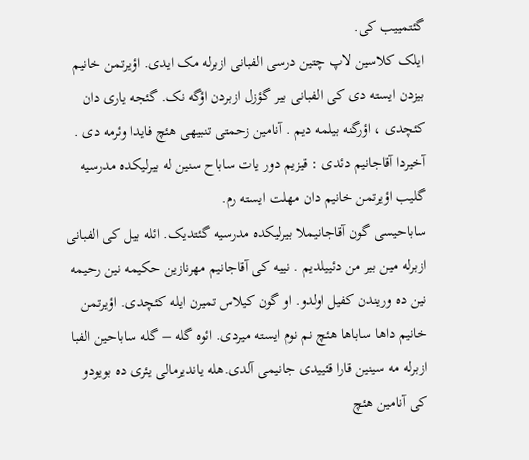گئتمییب کی.
ایلک کلاسین لاپ چتین درسی الفبانی ازبرله مک ایدی. اؤیرتمن خانیم بیزدن ایسته دی کی الفبانی بیر گؤزل ازبردن اؤگه نک. گئجه یاری دان کئچدی ، اؤرگنه بیلمه دیم . آنامین زحمتی تنبیهی هئچ فایدا وئرمه دی . آخیردا آقاجانیم دئدی : قیزیم دور یات ساباح سنین له بیرلیکده مدرسیه گلیب اؤیرتمن خانیم دان مهلت ایسته رم.
ساباحیسی گون آقاجانیملا بیرلیکده مدرسیه گئتدیک. ائله بیل کی الفبانی ازبرله مین بیر من دئییلدیم . نییه کی آقاجانیم مهرنازین حکیمه نین رحیمه نین ده وریندن کفیل اولدو. او گون کیلاس تمیرن ایله کئچدی. اؤیرتمن خانیم داها ساباها هئچ نم نوم ایسته میردی. ائوه گله – گله ساباحین الفبا ازبرله مه سینین قارا قئییدی جانیمی آلدی.هله یاندیرمالی یئری ده بویودو کی آنامین هئچ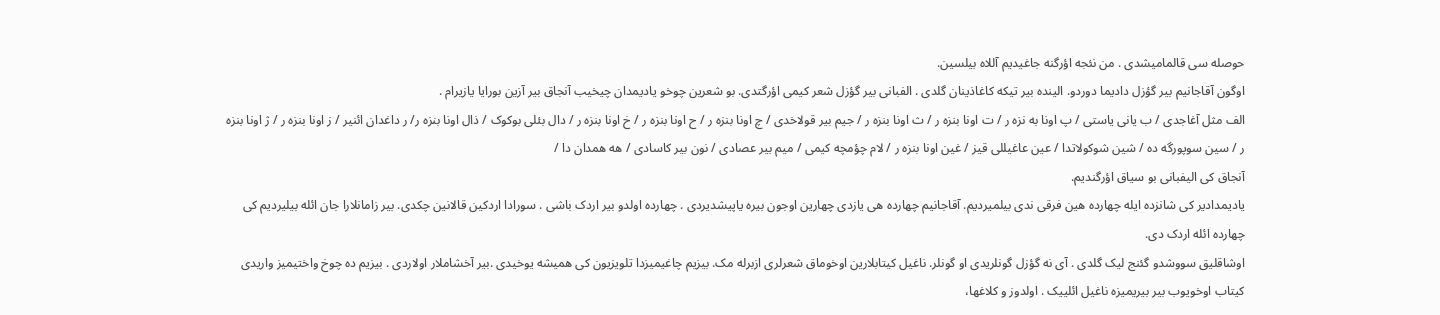حوصله سی قالمامیشدی . من نئجه اؤرگنه جاغیدیم آللاه بیلسین.
اوگون آقاجانیم بیر گؤزل دادیما دوردو. الینده بیر تیکه کاغاذینان گلدی . الفبانی بیر گؤزل شعر کیمی اؤرگتدی. بو شعرین چوخو یادیمدان چیخیب آنجاق بیر آزین بورایا یازیرام .
الف مثل آغاجدی / ب یانی یاستی / پ اونا به نزه ر / ت اونا بنزه ر / ث اونا بنزه ر / جیم بیر قولاخدی / چ اونا بنزه ر / ح اونا بنزه ر / خ اونا بنزه ر / دال بئلی بوکوک / ذال اونا بنزه ر/ ر داغدان ائنیر / ز اونا بنزه ر / ژ اونا بنزه ر / سین سوپورگه ده / شین شوکولاتدا / عین عاغیللی قیز / غین اونا بنزه ر / لام چؤمچه کیمی / میم بیر عصادی / نون بیر کاسادی / هه همدان دا /
آنجاق کی الیفبانی بو سیاق اؤرگندیم.
یادیمدادیر کی شانزده ایله چهارده هین فرقی ندی بیلمیردیم. آقاجانیم چهارده هی یازدی چهارین اوجون بیره یاپیشدیردی . چهارده اولدو بیر اردک باشی . سورادا اردکین قالانین چکدی. بیر زامانلارا جان ائله بیلیردیم کی چهارده ائله اردک دی.
اوشاقلیق سووشدو گئنج لیک گلدی . آی نه گؤزل گونلریدی او گونلر. ناغیل کیتابلارین اوخوماق شعرلری ازبرله مک. بیزیم چاغیمیزدا تلویزیون کی همیشه یوخیدی .بیر آخشاملار اولاردی . بیزیم ده چوخ واختیمیز واریدی کیتاب اوخویوب بیر بیریمیزه ناغیل ائلییک . اولدوز و کلاغها،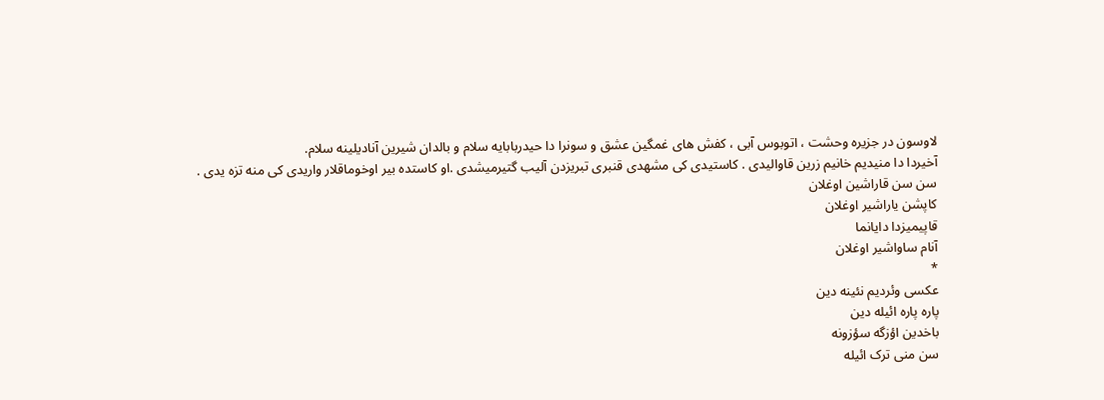لاوسون در جزیره وحشت ، اتوبوس آبی ، کفش های غمگین عشق و سونرا دا حیدربابایه سلام و بالدان شیرین آنادیلینه سلام.
آخیردا دا منیدیم خانیم زرین قاوالیدی . کاستیدی کی مشهدی قنبری تبریزدن آلیب گتیرمیشدی .او کاستده بیر اوخوماقلار واریدی کی منه تزه یدی .
سن سن قاراشین اوغلان
کاپشن یاراشیر اوغلان
قاپیمیزدا دایانما
آنام ساواشیر اوغلان
*
عکسی وئردیم نئینه دین
پاره پاره ائیله دین
باخدین اؤزگه سؤزونه
سن منی ترک ائیله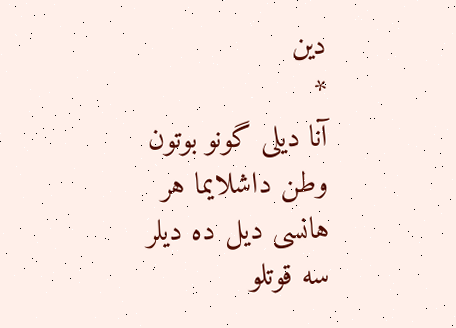دین
*
آنا دیلی گونو بوتون وطن داشلایما هر هانسی دیل ده دیلر سه قوتلو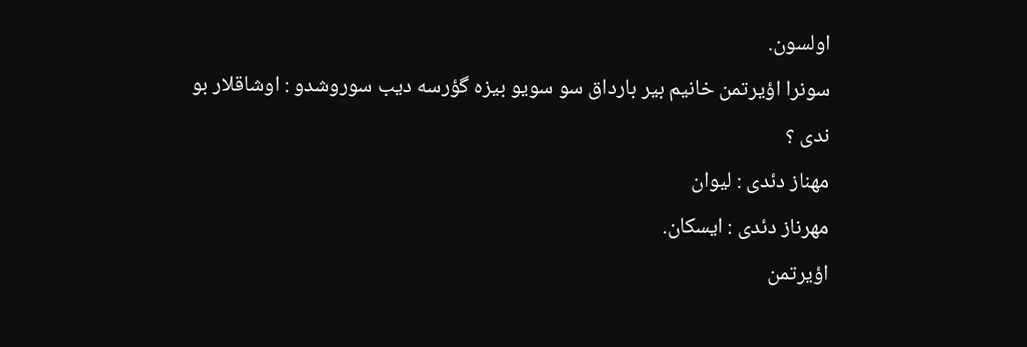اولسون.
سونرا اؤیرتمن خانیم بیر بارداق سو سویو بیزه گؤرسه دیب سوروشدو : اوشاقلار بو ندی ؟
مهناز دئدی : لیوان
مهرناز دئدی : ایسکان.
اؤیرتمن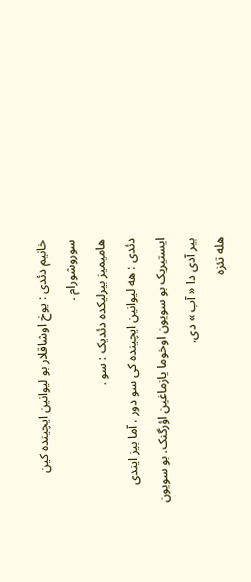خانیم دئدی : یوخ اوشاقلار بو لیوانین ایچینده کین سوروشورام .
هامیمیز بیرلیکده دئدیک : سو .
دئدی : هه لیوانین ایچینده کی سو دور . آما بیز ایندی ایستیریک بو سویون اوخوما یازماغین اؤرگنک. بو سویون بیر آدی دا « آب » دی.
هله تئزه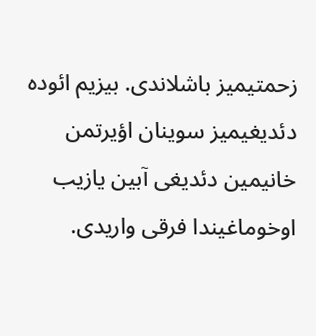زحمتیمیز باشلاندی. بیزیم ائوده دئدیغیمیز سوینان اؤیرتمن خانیمین دئدیغی آبین یازیب اوخوماغیندا فرقی واریدی.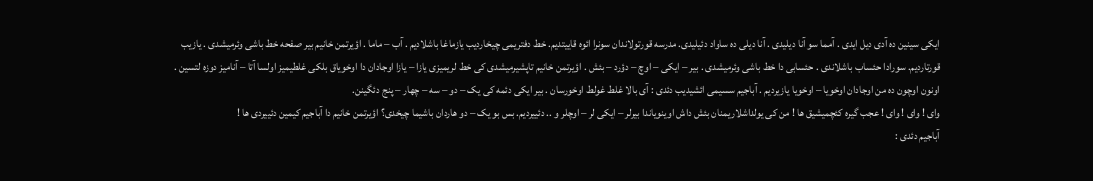ایکی سینین ده آدی دیل ایدی . آمما سو آنا دیلیدی . آنا دیلی ده ساواد دئیلیدی. مدرسه قورتولاندان سونرا ائوه قاییتدیم. خط دفتریمی چیخاردیب یازماغا باشلادیم . آب – ماما . اؤیرتمن خانیم بیر صفحه خط باشی وئرمیشدی . یازیب قورتاردیم. سورادا حئساب باشلاندی . حئسابی دا خط باشی وئرمیشدی . بیر – ایکی – اوچ – دؤرد – بئش . اؤیرتمن خانیم تاپشیرمیشدی کی خط لریمیزی یازا – یازا اوجادان دا اوخویاق بلکی غلطیمیز اولسا آتا – آنامیز دوزه لتسین . اونون اوچون ده من اوجادان اوخویا – اوخویا یازیردیم . آباجیم سسیمی ائشیدیب دئدی : آی بالا غلط غولط اوخورسان . بیر ایکی دئمه کی یک – دو – سه – چهار – پنج دئگینن.
وای ! وای ! وای ! عجب گیره کئچمیشیق ها ! من کی یولداشلاریمنان بئش داش اوینویاندا بیرلر – ایکی لر – اوچلر و .. دئییردیم. بس بو یک – دو هاردان باشیما چیخدی؟ اؤیرتمن خانیم دا آباجیم کیمین دئییردی ها !
آباجیم دئدی :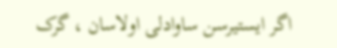اگر ایستیرسن ساوادلی اولاسان ، گرک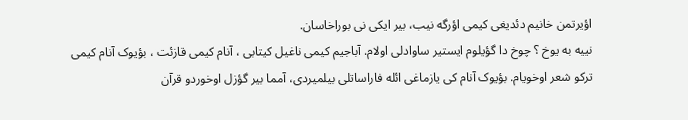اؤیرتمن خانیم دئدیغی کیمی اؤرگه نیب، بیر ایکی نی بوراخاسان.
نییه به یوخ ؟ چوخ دا گؤیلوم ایستیر ساوادلی اولام. آباجیم کیمی ناغیل کیتابی ، آنام کیمی قازئت ، بؤیوک آنام کیمی ترکو شعر اوخویام. بؤیوک آنام کی یازماغی ائله فاراساتلی بیلمیردی، آمما بیر گؤزل اوخوردو قرآن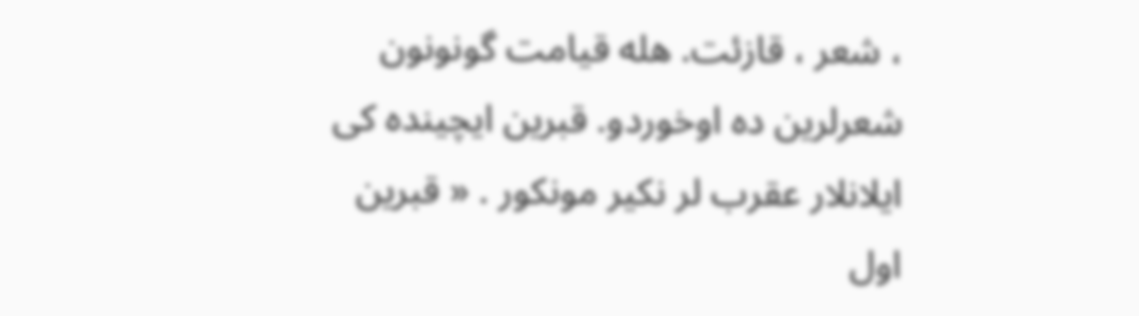، شعر ، قازئت. هله قیامت گونونون شعرلرین ده اوخوردو. قبرین ایچینده کی ایلانلار عقرب لر نکیر مونکور . « قبرین اول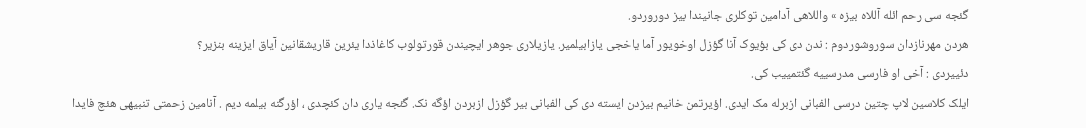گئجه سی رحم ائله آللاه بیزه » واللاهی آدامین توکلری جانیندا بیز دوروردو.
هردن مهرنازدان سوروشوردوم : ندن دی کی بؤیوک آنا گؤزل اوخویور آما یاخجی یازابیلمیر. یازیلاری جوهر ایچیندن قورتولوب کاغاذدا یئرین قاریشقانین آیاق ایزینه بنزیر؟
دئییردی : آخی او فارسی مدرسییه گئتمییب کی.
ایلک کلاسین لاپ چتین درسی الفبانی ازبرله مک ایدی. اؤیرتمن خانیم بیزدن ایسته دی کی الفبانی بیر گؤزل ازبردن اؤگه نک. گئجه یاری دان کئچدی ، اؤرگنه بیلمه دیم . آنامین زحمتی تنبیهی هئچ فایدا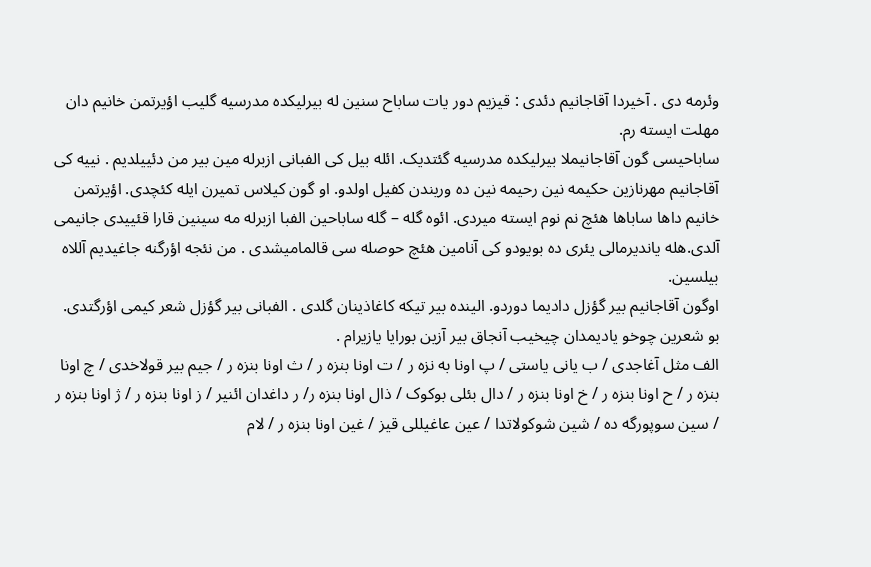وئرمه دی . آخیردا آقاجانیم دئدی : قیزیم دور یات ساباح سنین له بیرلیکده مدرسیه گلیب اؤیرتمن خانیم دان مهلت ایسته رم.
ساباحیسی گون آقاجانیملا بیرلیکده مدرسیه گئتدیک. ائله بیل کی الفبانی ازبرله مین بیر من دئییلدیم . نییه کی آقاجانیم مهرنازین حکیمه نین رحیمه نین ده وریندن کفیل اولدو. او گون کیلاس تمیرن ایله کئچدی. اؤیرتمن خانیم داها ساباها هئچ نم نوم ایسته میردی. ائوه گله – گله ساباحین الفبا ازبرله مه سینین قارا قئییدی جانیمی آلدی.هله یاندیرمالی یئری ده بویودو کی آنامین هئچ حوصله سی قالمامیشدی . من نئجه اؤرگنه جاغیدیم آللاه بیلسین.
اوگون آقاجانیم بیر گؤزل دادیما دوردو. الینده بیر تیکه کاغاذینان گلدی . الفبانی بیر گؤزل شعر کیمی اؤرگتدی. بو شعرین چوخو یادیمدان چیخیب آنجاق بیر آزین بورایا یازیرام .
الف مثل آغاجدی / ب یانی یاستی / پ اونا به نزه ر / ت اونا بنزه ر / ث اونا بنزه ر / جیم بیر قولاخدی / چ اونا بنزه ر / ح اونا بنزه ر / خ اونا بنزه ر / دال بئلی بوکوک / ذال اونا بنزه ر/ ر داغدان ائنیر / ز اونا بنزه ر / ژ اونا بنزه ر / سین سوپورگه ده / شین شوکولاتدا / عین عاغیللی قیز / غین اونا بنزه ر / لام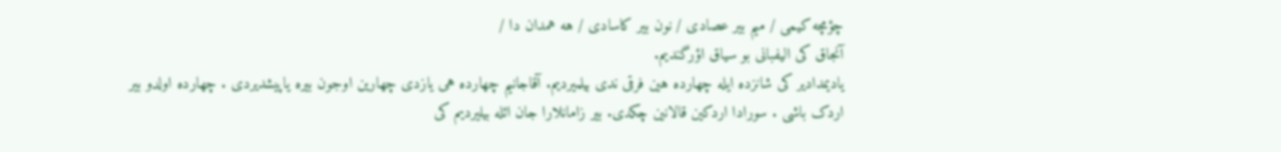چؤمچه کیمی / میم بیر عصادی / نون بیر کاسادی / هه همدان دا /
آنجاق کی الیفبانی بو سیاق اؤرگندیم.
یادیمدادیر کی شانزده ایله چهارده هین فرقی ندی بیلمیردیم. آقاجانیم چهارده هی یازدی چهارین اوجون بیره یاپیشدیردی . چهارده اولدو بیر اردک باشی . سورادا اردکین قالانین چکدی. بیر زامانلارا جان ائله بیلیردیم کی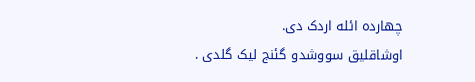چهارده ائله اردک دی.
اوشاقلیق سووشدو گئنج لیک گلدی .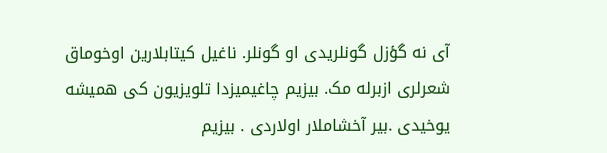آی نه گؤزل گونلریدی او گونلر. ناغیل کیتابلارین اوخوماق شعرلری ازبرله مک. بیزیم چاغیمیزدا تلویزیون کی همیشه یوخیدی .بیر آخشاملار اولاردی . بیزیم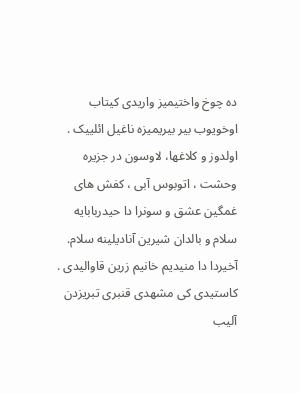ده چوخ واختیمیز واریدی کیتاب اوخویوب بیر بیریمیزه ناغیل ائلییک . اولدوز و کلاغها، لاوسون در جزیره وحشت ، اتوبوس آبی ، کفش های غمگین عشق و سونرا دا حیدربابایه سلام و بالدان شیرین آنادیلینه سلام.
آخیردا دا منیدیم خانیم زرین قاوالیدی . کاستیدی کی مشهدی قنبری تبریزدن آلیب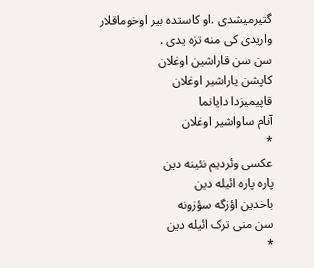گتیرمیشدی .او کاستده بیر اوخوماقلار واریدی کی منه تزه یدی .
سن سن قاراشین اوغلان
کاپشن یاراشیر اوغلان
قاپیمیزدا دایانما
آنام ساواشیر اوغلان
*
عکسی وئردیم نئینه دین
پاره پاره ائیله دین
باخدین اؤزگه سؤزونه
سن منی ترک ائیله دین
*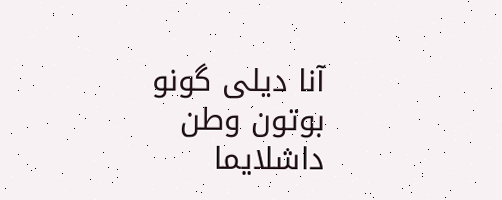آنا دیلی گونو بوتون وطن داشلایما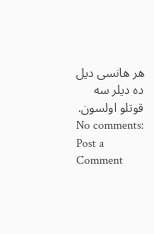هر هانسی دیل ده دیلر سه قوتلو اولسون.
No comments:
Post a Comment